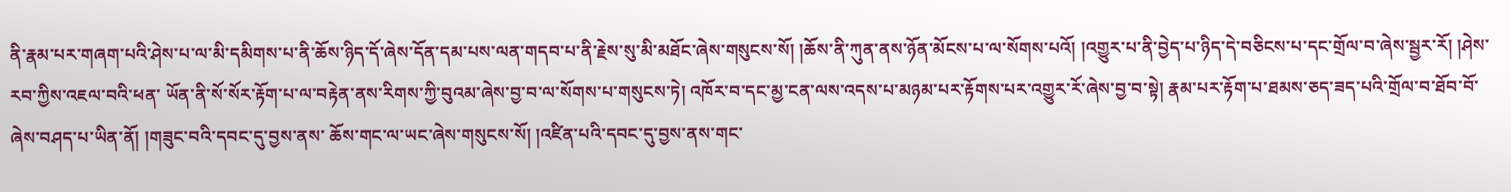ནི་རྣམ་པར་གཞག་པའི་ཤེས་པ་ལ་མི་དམིགས་པ་ནི་ཆོས་ཉིད་དོ་ཞེས་དོན་དམ་པས་ལན་གདབ་པ་ནི་རྗེས་སུ་མི་མཐོང་ཞེས་གསུངས་སོ། །ཆོས་ནི་ཀུན་ནས་ཉོན་མོངས་པ་ལ་སོགས་པའོ། །འགྱུར་པ་ནི་བྱེད་པ་ཉིད་དེ་བཅིངས་པ་དང་གྲོལ་བ་ཞེས་སྦྱར་རོ། །ཤེས་རབ་ཀྱིས་འཇལ་བའི་ཕན་ ཡོན་ནི་སོ་སོར་རྟོག་པ་ལ་བརྟེན་ནས་རིགས་ཀྱི་བུའམ་ཞེས་བྱ་བ་ལ་སོགས་པ་གསུངས་ཏེ། འཁོར་བ་དང་མྱ་ངན་ལས་འདས་པ་མཉམ་པར་རྟོགས་པར་འགྱུར་རོ་ཞེས་བྱ་བ་སྟེ། རྣམ་པར་རྟོག་པ་ཐམས་ཅད་ཟད་པའི་གྲོལ་བ་ཐོབ་བོ་ཞེས་བཤད་པ་ཡིན་ནོ། །གཟུང་བའི་དབང་དུ་བྱས་ནས་ ཆོས་གང་ལ་ཡང་ཞེས་གསུངས་སོ། །འཛིན་པའི་དབང་དུ་བྱས་ནས་གང་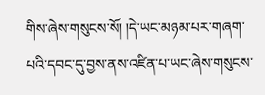གིས་ཞེས་གསུངས་སོ། །དེ་ཡང་མཉམ་པར་གཞག་པའི་དབང་དུ་བྱས་ནས་འཛིན་པ་ཡང་ཞེས་གསུངས་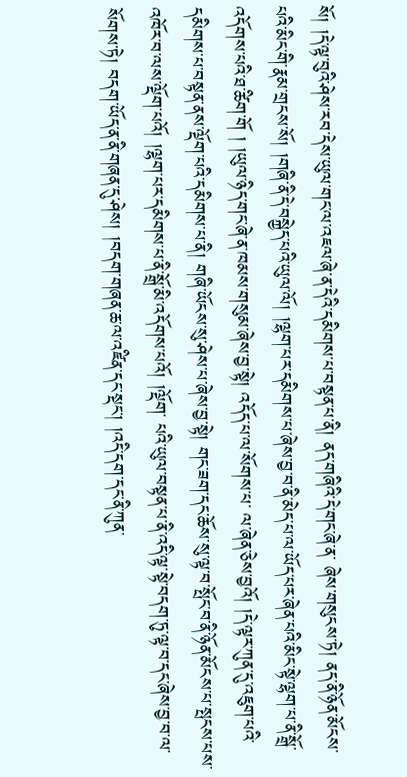སོ། །དེ་ལྟ་བུའི་ཤེས་རབ་དེས་ཡུལ་གང་ལ་འཇལ་ཞེ་ན་དེའི་དམིགས་པ་བསྟན་པ་ནི། ནད་གཞིའི་དེ་གང་ཞེ་ན་ ཞེས་གསུངས་ཏེ། ནད་ནི་ཉོན་མོངས་པའི་མིང་གི་རྣམ་གྲངས་སོ། །གཞི་ནི་དེ་བསྐྱེད་པའི་ཡུལ་ལོ། །ལྷག་པར་དམིགས་པ་ཞེས་བྱ་བ་ནི་མེད་པ་ལ་ཡོད་པར་ཞེན་པའི་མིང་སྟེ་ལྷག་པ་ནི་སྒྲོ་འདོགས་པའི་ཐ་ཚིག་གོ ། །ཡུལ་ཉིད་གང་ཞེ་ན་ཁམས་གསུམ་ཞེས་བྱ་སྟེ། འདོད་པ་ལ་སོགས་པ་ ལ་ཞེན་ཅེས་བྱའོ། །དེ་ལྟར་ཀུན་དུ་འཇུག་པའི་དམིགས་པ་བསྟན་ནས་ལྡོག་པའི་དམིགས་པ་ནི། གཞི་ཡོངས་སུ་ཤེས་པ་ཞེས་བྱ་སྟེ། གང་ཟག་དང་ཆོས་སུ་ལྟ་བ་སྤོང་བ་ནི་ཉོན་མོངས་པ་སྤངས་པས་འཁོར་བ་ལས་ལྡོག་པའོ། །ལྷག་པར་དམིགས་པ་ནི་སྒྲོ་མི་འདོགས་པའོ། །ལྡོག་ པའི་ཡུལ་བསྟན་པ་ནི་འདི་ལྟ་སྟེ་བདག་ཏུ་ལྟ་བ་དང་ཞེས་བྱ་བ་ལ་སོགས་ཏེ། བདག་ཡོད་ན་ནི་གཞན་དུ་ཤེས། །བདག་གཞན་ཆ་ལ་འཛིན་དང་སྡང་། །འདི་དག་དང་ནི་ཀུན་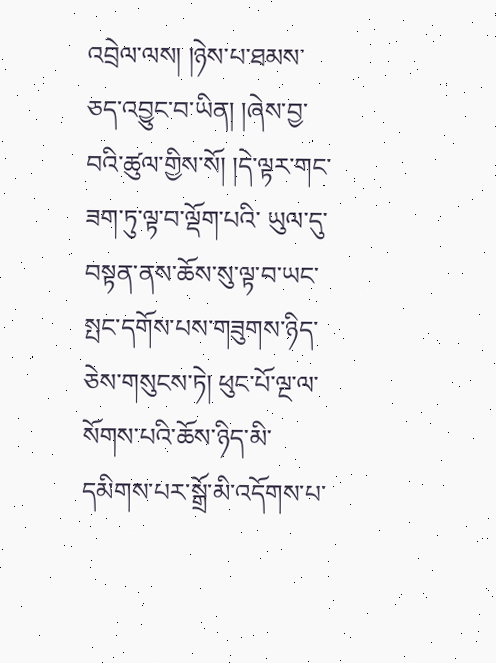འབྲེལ་ལས། །ཉེས་པ་ཐམས་ཅད་འབྱུང་བ་ཡིན། །ཞེས་བྱ་བའི་ཚུལ་གྱིས་སོ། །དེ་ལྟར་གང་ཟག་ཏུ་ལྟ་བ་ལྡོག་པའི་ ཡུལ་དུ་བསྟན་ནས་ཆོས་སུ་ལྟ་བ་ཡང་སྤང་དགོས་པས་གཟུགས་ཉིད་ཅེས་གསུངས་ཏེ། ཕུང་པོ་ལྔ་ལ་སོགས་པའི་ཆོས་ཉིད་མི་དམིགས་པར་སྒྲོ་མི་འདོགས་པ་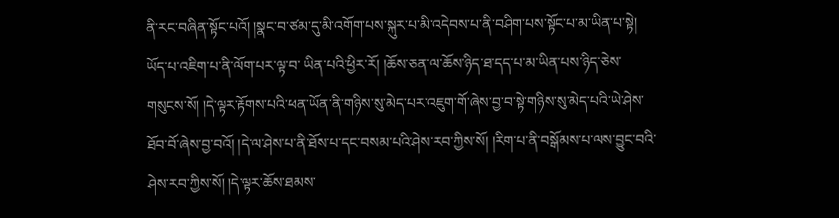ནི་རང་བཞིན་སྟོང་པའོ། །སྣང་བ་ཙམ་དུ་མི་འགོག་པས་སྐུར་པ་མི་འདེབས་པ་ནི་བཤིག་པས་སྟོང་པ་མ་ཡིན་པ་སྟེ། ཡོད་པ་འཇིག་པ་ནི་ལོག་པར་ལྟ་བ་ ཡིན་པའི་ཕྱིར་རོ། །ཆོས་ཅན་ལ་ཆོས་ཉིད་ཐ་དད་པ་མ་ཡིན་པས་ཉིད་ཅེས་གསུངས་སོ། །དེ་ལྟར་རྟོགས་པའི་ཕན་ཡོན་ནི་གཉིས་སུ་མེད་པར་འཇུག་གོ་ཞེས་བྱ་བ་སྟེ་གཉིས་སུ་མེད་པའི་ཡེ་ཤེས་ཐོབ་བོ་ཞེས་བྱ་བའོ། །དེ་ལ་ཤེས་པ་ནི་ཐོས་པ་དང་བསམ་པའི་ཤེས་རབ་ཀྱིས་སོ། །རིག་པ་ནི་བསྒོམས་པ་ལས་བྱུང་བའི་ ཤེས་རབ་ཀྱིས་སོ། །དེ་ལྟར་ཆོས་ཐམས་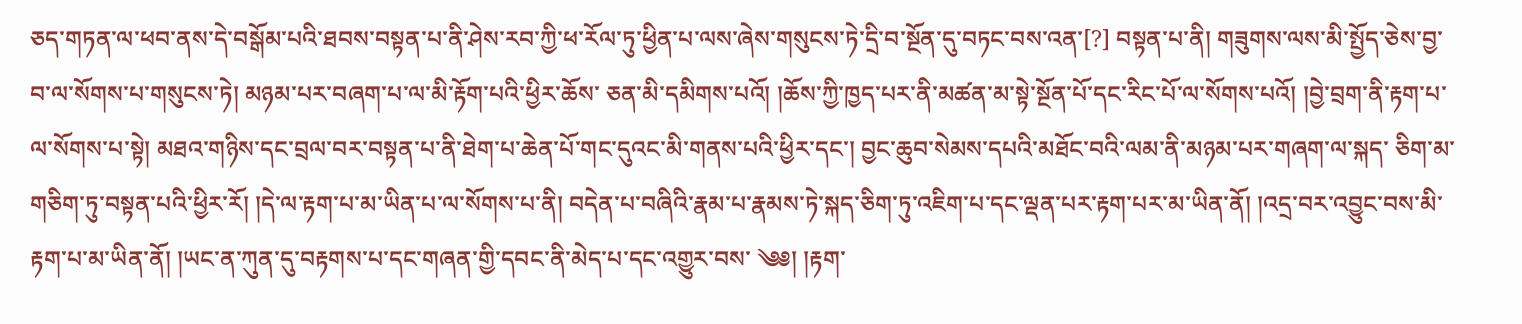ཅད་གཏན་ལ་ཕབ་ནས་དེ་བསྒོམ་པའི་ཐབས་བསྟན་པ་ནི་ཤེས་རབ་ཀྱི་ཕ་རོལ་ཏུ་ཕྱིན་པ་ལས་ཞེས་གསུངས་ཏེ་དྲི་བ་སྔོན་དུ་བཏང་བས་འན་[?] བསྟན་པ་ནི། གཟུགས་ལས་མི་སྤྱོད་ཅེས་བྱ་བ་ལ་སོགས་པ་གསུངས་ཏེ། མཉམ་པར་བཞག་པ་ལ་མི་རྟོག་པའི་ཕྱིར་ཆོས་ ཅན་མི་དམིགས་པའོ། །ཆོས་ཀྱི་ཁྱད་པར་ནི་མཚན་མ་སྟེ་སྔོན་པོ་དང་རིང་པོ་ལ་སོགས་པའོ། །བྱེ་བྲག་ནི་རྟག་པ་ལ་སོགས་པ་སྟེ། མཐའ་གཉིས་དང་བྲལ་བར་བསྟན་པ་ནི་ཐེག་པ་ཆེན་པོ་གང་དུའང་མི་གནས་པའི་ཕྱིར་དང་། བྱང་ཆུབ་སེམས་དཔའི་མཐོང་བའི་ལམ་ནི་མཉམ་པར་གཞག་ལ་སྐད་ ཅིག་མ་གཅིག་ཏུ་བསྟན་པའི་ཕྱིར་རོ། །དེ་ལ་རྟག་པ་མ་ཡིན་པ་ལ་སོགས་པ་ནི། བདེན་པ་བཞིའི་རྣམ་པ་རྣམས་ཏེ་སྐད་ཅིག་ཏུ་འཇིག་པ་དང་ལྡན་པར་རྟག་པར་མ་ཡིན་ནོ། །འདྲ་བར་འབྱུང་བས་མི་རྟག་པ་མ་ཡིན་ནོ། །ཡང་ན་ཀུན་དུ་བརྟགས་པ་དང་གཞན་གྱི་དབང་ནི་མེད་པ་དང་འགྱུར་བས་ ༄༅། །རྟག་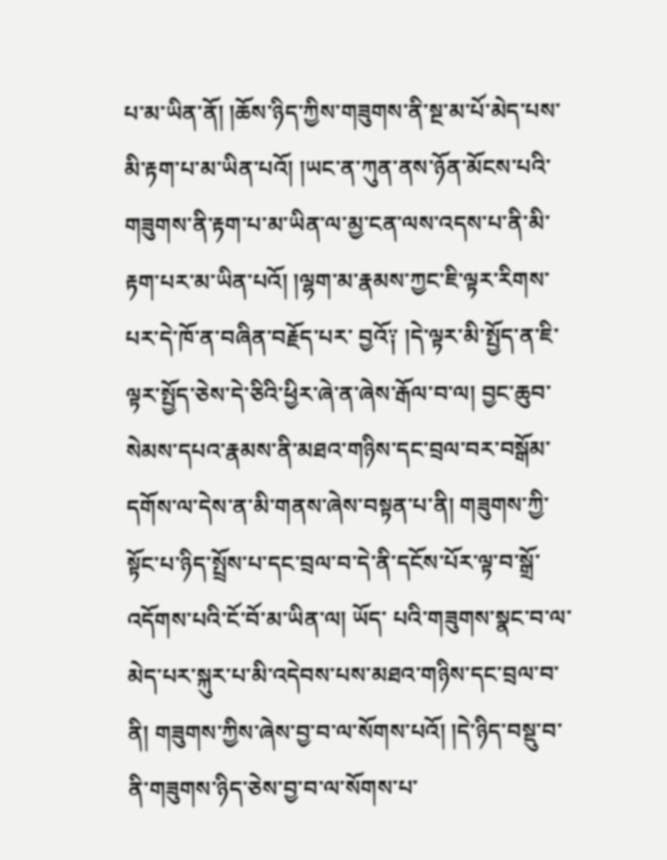པ་མ་ཡིན་ནོ། །ཆོས་ཉིད་ཀྱིས་གཟུགས་ནི་སྔ་མ་པོ་མེད་པས་མི་རྟག་པ་མ་ཡིན་པའོ། །ཡང་ན་ཀུན་ནས་ཉོན་མོངས་པའི་གཟུགས་ནི་རྟག་པ་མ་ཡིན་ལ་མྱ་ངན་ལས་འདས་པ་ནི་མི་རྟག་པར་མ་ཡིན་པའོ། །ལྷག་མ་རྣམས་ཀྱང་ཇི་ལྟར་རིགས་པར་དེ་ཁོ་ན་བཞིན་བརྗོད་པར་ བྱའོ༑ །དེ་ལྟར་མི་སྤྱོད་ན་ཇི་ལྟར་སྤྱོད་ཅེས་དེ་ཅིའི་ཕྱིར་ཞེ་ན་ཞེས་རྒོལ་བ་ལ། བྱང་ཆུབ་སེམས་དཔའ་རྣམས་ནི་མཐའ་གཉིས་དང་བྲལ་བར་བསྒོམ་དགོས་ལ་དེས་ན་མི་གནས་ཞེས་བསྟན་པ་ནི། གཟུགས་ཀྱི་སྟོང་པ་ཉིད་སྤྲོས་པ་དང་བྲལ་བ་དེ་ནི་དངོས་པོར་ལྟ་བ་སྒྲོ་འདོགས་པའི་ངོ་བོ་མ་ཡིན་ལ། ཡོད་ པའི་གཟུགས་སྣང་བ་ལ་མེད་པར་སྐུར་པ་མི་འདེབས་པས་མཐའ་གཉིས་དང་བྲལ་བ་ནི། གཟུགས་ཀྱིས་ཞེས་བྱ་བ་ལ་སོགས་པའོ། །དེ་ཉིད་བསྡུ་བ་ནི་གཟུགས་ཉིད་ཅེས་བྱ་བ་ལ་སོགས་པ་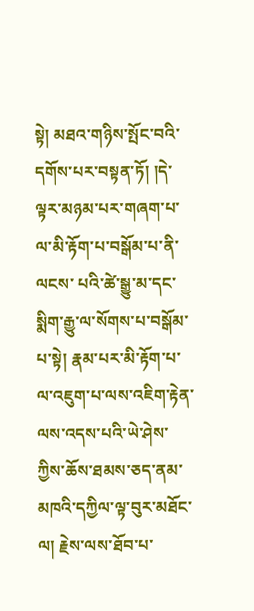སྟེ། མཐའ་གཉིས་སྤོང་བའི་དགོས་པར་བསྟན་ཏོ། །དེ་ལྟར་མཉམ་པར་གཞག་པ་ལ་མི་རྟོག་པ་བསྒོམ་པ་ནི་ལངས་ པའི་ཚེ་སྒྱུ་མ་དང་སྨིག་རྒྱུ་ལ་སོགས་པ་བསྒོམ་པ་སྟེ། རྣམ་པར་མི་རྟོག་པ་ལ་འཇུག་པ་ལས་འཇིག་རྟེན་ལས་འདས་པའི་ཡེ་ཤེས་ཀྱིས་ཆོས་ཐམས་ཅད་ནམ་མཁའི་དཀྱིལ་ལྟ་བུར་མཐོང་ལ། རྗེས་ལས་ཐོབ་པ་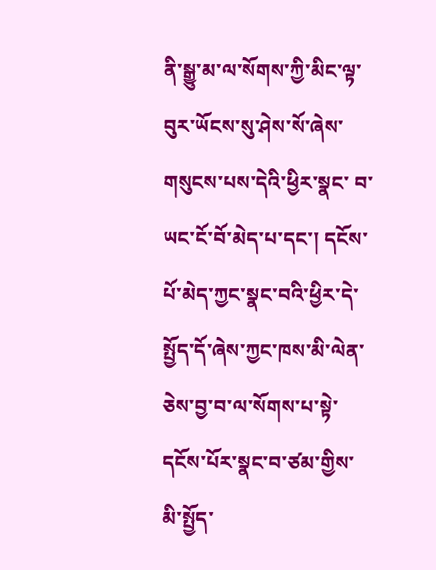ནི་སྒྱུ་མ་ལ་སོགས་ཀྱི་མིང་ལྟ་བུར་ཡོངས་སུ་ཤེས་སོ་ཞེས་གསུངས་པས་དེའི་ཕྱིར་སྣང་ བ་ཡང་ངོ་བོ་མེད་པ་དང་། དངོས་པོ་མེད་ཀྱང་སྣང་བའི་ཕྱིར་དེ་སྤྱོད་དོ་ཞེས་ཀྱང་ཁས་མི་ལེན་ཅེས་བྱ་བ་ལ་སོགས་པ་སྟེ་དངོས་པོར་སྣང་བ་ཙམ་གྱིས་མི་སྤྱོད་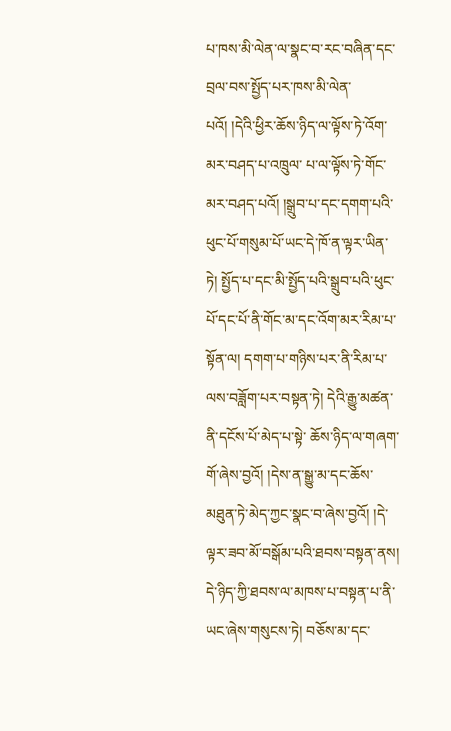པ་ཁས་མི་ལེན་ལ་སྣང་བ་རང་བཞིན་དང་བྲལ་བས་སྤྱོད་པར་ཁས་མི་ལེན་པའོ། །དེའི་ཕྱིར་ཆོས་ཉིད་ལ་ལྟོས་ཏེ་འོག་མར་བཤད་པ་འཁྲུལ་ པ་ལ་ལྟོས་ཏེ་གོང་མར་བཤད་པའོ། །སྒྲུབ་པ་དང་དགག་པའི་ཕུང་པོ་གསུམ་པོ་ཡང་དེ་ཁོ་ན་ལྟར་ཡིན་ཏེ། སྤྱོད་པ་དང་མི་སྤྱོད་པའི་སྒྲུབ་པའི་ཕུང་པོ་དང་པོ་ནི་གོང་མ་དང་འོག་མར་རིམ་པ་སྟོན་ལ། དགག་པ་གཉིས་པར་ནི་རིམ་པ་ལས་བཟློག་པར་བསྟན་ཏེ། དེའི་རྒྱུ་མཚན་ནི་དངོས་པོ་མེད་པ་སྟེ་ ཆོས་ཉིད་ལ་གཞག་གོ་ཞེས་བྱའོ། །དེས་ན་སྒྱུ་མ་དང་ཆོས་མཐུན་ཏེ་མེད་ཀྱང་སྣང་བ་ཞེས་བྱའོ། །དེ་ལྟར་ཟབ་མོ་བསྒོམ་པའི་ཐབས་བསྟན་ནས། དེ་ཉིད་ཀྱི་ཐབས་ལ་མཁས་པ་བསྟན་པ་ནི་ཡང་ཞེས་གསུངས་ཏེ། བཅོས་མ་དང་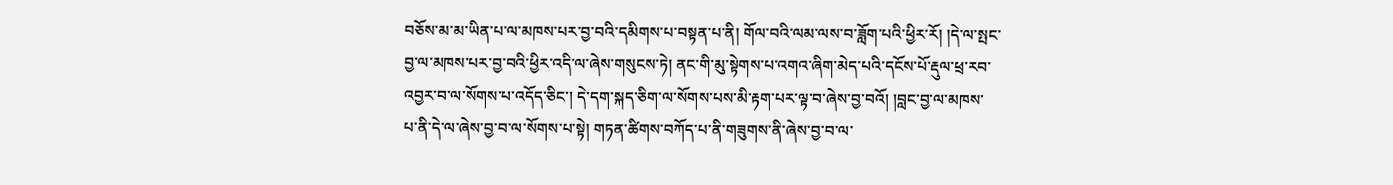བཅོས་མ་མ་ཡིན་པ་ལ་མཁས་པར་བྱ་བའི་དམིགས་པ་བསྟན་པ་ནི། གོལ་བའི་ལམ་ལས་བ་ཟློག་པའི་ཕྱིར་རོ། །དེ་ལ་སྤང་བྱ་ལ་མཁས་པར་བྱ་བའི་ཕྱིར་འདི་ལ་ཞེས་གསུངས་ཏེ། ནང་གི་མུ་སྟེགས་པ་འགའ་ཞིག་མེད་པའི་དངོས་པོ་རྡུལ་ཕྲ་རབ་འབྱར་བ་ལ་སོགས་པ་འདོད་ཅིང་། དེ་དག་སྐད་ཅིག་ལ་སོགས་པས་མི་རྟག་པར་ལྟ་བ་ཞེས་བྱ་བའོ། །བླང་བྱ་ལ་མཁས་ པ་ནི་དེ་ལ་ཞེས་བྱ་བ་ལ་སོགས་པ་སྟེ། གཏན་ཚིགས་བཀོད་པ་ནི་གཟུགས་ནི་ཞེས་བྱ་བ་ལ་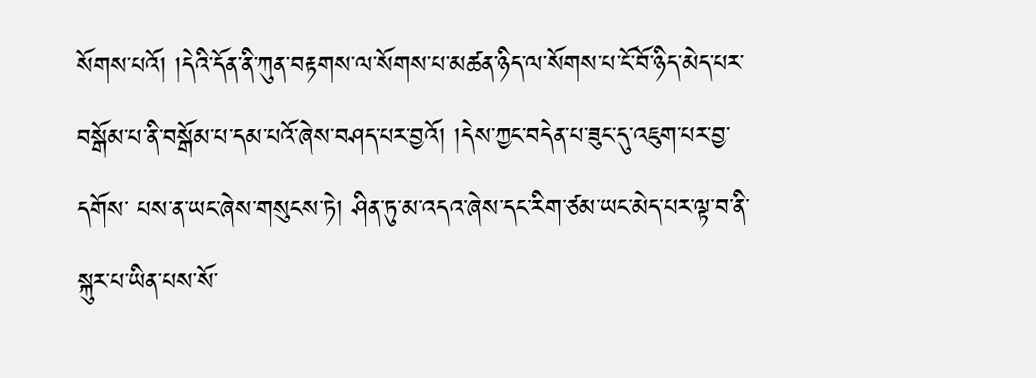སོགས་པའོ། །དེའི་དོན་ནི་ཀུན་བརྟགས་ལ་སོགས་པ་མཚན་ཉིད་ལ་སོགས་པ་ངོ་བོ་ཉིད་མེད་པར་བསྒོམ་པ་ནི་བསྒོམ་པ་དམ་པའོ་ཞེས་བཤད་པར་བྱའོ། །དེས་ཀྱང་བདེན་པ་ཟུང་དུ་འཇུག་པར་བྱ་དགོས་ པས་ན་ཡང་ཞེས་གསུངས་ཏེ། ཤིན་ཏུ་མ་འདའ་ཞེས་དང་རིག་ཙམ་ཡང་མེད་པར་ལྟ་བ་ནི་སྐུར་པ་ཡིན་པས་སོ་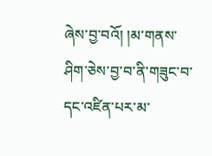ཞེས་བྱ་བའོ། །མ་གནས་ཤིག་ཅེས་བྱ་བ་ནི་གཟུང་བ་དང་འཛིན་པར་མ་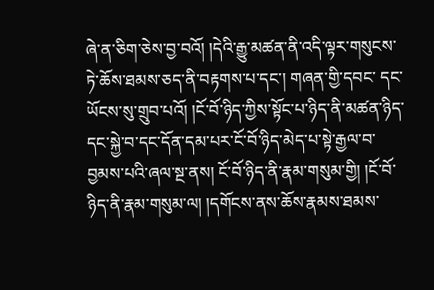ཞེ་ན་ཅིག་ཅེས་བྱ་བའོ། །དེའི་རྒྱུ་མཚན་ནི་འདི་ལྟར་གསུངས་ཏེ་ཆོས་ཐམས་ཅད་ནི་བརྟགས་པ་དང་། གཞན་གྱི་དབང་ དང་ཡོངས་སུ་གྲུབ་པའོ། །ངོ་བོ་ཉིད་ཀྱིས་སྟོང་པ་ཉིད་ནི་མཚན་ཉིད་དང་སྐྱེ་བ་དང་དོན་དམ་པར་ངོ་བོ་ཉིད་མེད་པ་སྟེ་རྒྱལ་བ་བྱམས་པའི་ཞལ་སྔ་ནས། ངོ་བོ་ཉིད་ནི་རྣམ་གསུམ་གྱི། །ངོ་བོ་ཉིད་ནི་རྣམ་གསུམ་ལ། །དགོངས་ནས་ཆོས་རྣམས་ཐམས་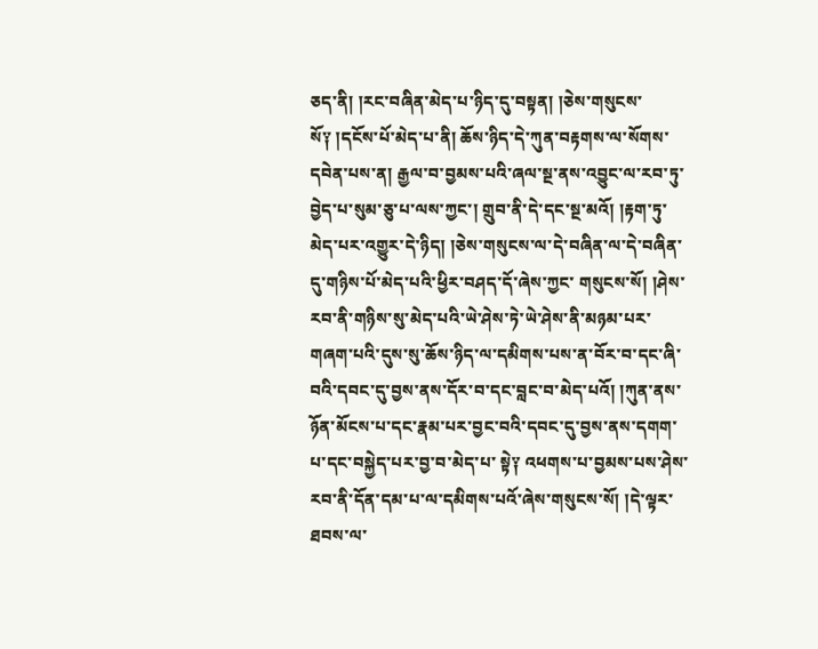ཅད་ནི། །རང་བཞིན་མེད་པ་ཉིད་དུ་བསྟན། །ཅེས་གསུངས་ སོ༑ །དངོས་པོ་མེད་པ་ནི། ཆོས་ཉིད་དེ་ཀུན་བརྟགས་ལ་སོགས་དབེན་པས་ན། རྒྱལ་བ་བྱམས་པའི་ཞལ་སྔ་ནས་འབྱུང་ལ་རབ་ཏུ་བྱེད་པ་སུམ་ཅུ་པ་ལས་ཀྱང་། གྲུབ་ནི་དེ་དང་སྔ་མའོ། །རྟག་ཏུ་མེད་པར་འགྱུར་དེ་ཉིད། །ཅེས་གསུངས་ལ་དེ་བཞིན་ལ་དེ་བཞིན་དུ་གཉིས་པོ་མེད་པའི་ཕྱིར་བཤད་དོ་ཞེས་ཀྱང་ གསུངས་སོ། །ཤེས་རབ་ནི་གཉིས་སུ་མེད་པའི་ཡེ་ཤེས་ཏེ་ཡེ་ཤེས་ནི་མཉམ་པར་གཞག་པའི་དུས་སུ་ཆོས་ཉིད་ལ་དམིགས་པས་ན་བོར་བ་དང་ཞི་བའི་དབང་དུ་བྱས་ནས་དོར་བ་དང་བླང་བ་མེད་པའོ། །ཀུན་ནས་ཉོན་མོངས་པ་དང་རྣམ་པར་བྱང་བའི་དབང་དུ་བྱས་ནས་དགག་པ་དང་བསྐྱེད་པར་བྱ་བ་མེད་པ་ སྟེ༑ འཕགས་པ་བྱམས་པས་ཤེས་རབ་ནི་དོན་དམ་པ་ལ་དམིགས་པའོ་ཞེས་གསུངས་སོ། །དེ་ལྟར་ཐབས་ལ་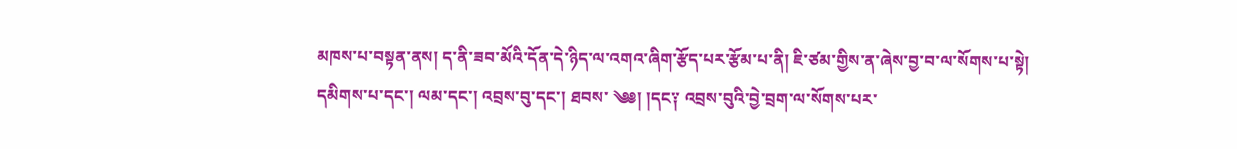མཁས་པ་བསྟན་ནས། ད་ནི་ཟབ་མོའི་དོན་དེ་ཉིད་ལ་འགའ་ཞིག་རྩོད་པར་རྩོམ་པ་ནི། ཇི་ཙམ་གྱིས་ན་ཞེས་བྱ་བ་ལ་སོགས་པ་སྟེ། དམིགས་པ་དང་། ལམ་དང་། འབྲས་བུ་དང་། ཐབས་ ༄༅། །དང༑ འབྲས་བུའི་བྱེ་བྲག་ལ་སོགས་པར་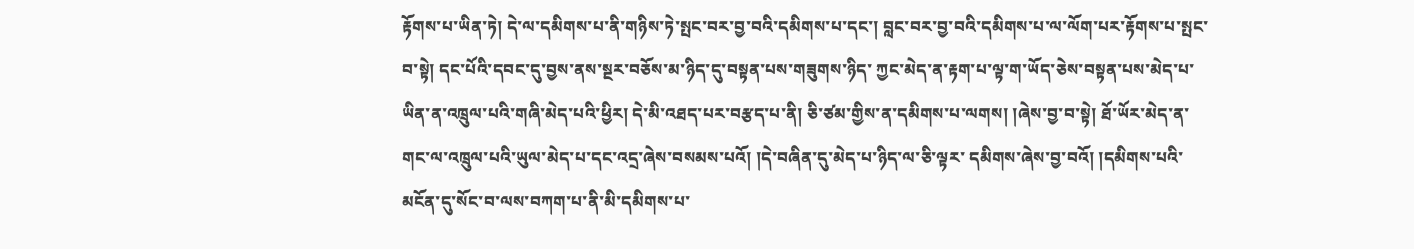རྟོགས་པ་ཡིན་ཏེ། དེ་ལ་དམིགས་པ་ནི་གཉིས་ཏེ་སྤང་བར་བྱ་བའི་དམིགས་པ་དང་། བླང་བར་བྱ་བའི་དམིགས་པ་ལ་ལོག་པར་རྟོགས་པ་སྤང་བ་སྟེ། དང་པོའི་དབང་དུ་བྱས་ནས་སྔར་བཅོས་མ་ཉིད་དུ་བསྟན་པས་གཟུགས་ཉིད་ ཀྱང་མེད་ན་རྟག་པ་ལྟ་ག་ཡོད་ཅེས་བསྟན་པས་མེད་པ་ཡིན་ན་འཁྲུལ་པའི་གཞི་མེད་པའི་ཕྱིར། དེ་མི་འཐད་པར་བརྩད་པ་ནི། ཅི་ཙམ་གྱིས་ན་དམིགས་པ་ལགས། །ཞེས་བྱ་བ་སྟེ། ཐོ་ཡོར་མེད་ན་གང་ལ་འཁྲུལ་པའི་ཡུལ་མེད་པ་དང་འདྲ་ཞེས་བསམས་པའོ། །དེ་བཞིན་དུ་མེད་པ་ཉིད་ལ་ཅི་ལྟར་ དམིགས་ཞེས་བྱ་བའོ། །དམིགས་པའི་མངོན་དུ་སོང་བ་ལས་བཀག་པ་ནི་མི་དམིགས་པ་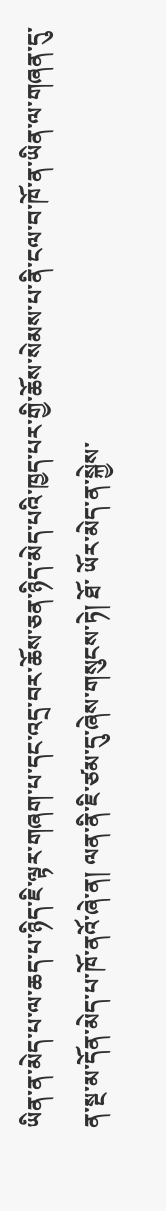ཡིན་ན་མེད་པ་ལ་ཆད་པ་ཉིད་ཇི་ལྟར་གཞག་པ་དང་འདྲ་བར་ཆོས་ཅན་ཉིད་མེད་པའི་ཁྱད་པར་གྱི་ཆོས་སེམས་པ་ནི་ངལ་བ་ཁོ་ན་ཡིན་ལ་གཞན་དུ་ན་སྔ་མ་དོན་མེད་པ་ཁོ་ནའོ་ཞེ་ན། ལན་ནི་ཇི་ཙམ་དུ་ཞེས་གསུངས་ཏེ། ཐོ་ ཡོར་མེད་ན་སྐྱེས་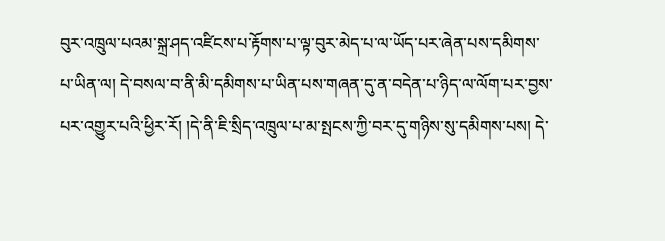བུར་འཁྲུལ་པའམ་སྐྲ་ཤད་འཛིངས་པ་རྟོགས་པ་ལྟ་བུར་མེད་པ་ལ་ཡོད་པར་ཞེན་པས་དམིགས་པ་ཡིན་ལ། དེ་བསལ་བ་ནི་མི་དམིགས་པ་ཡིན་པས་གཞན་དུ་ན་བདེན་པ་ཉིད་ལ་ལོག་པར་བྱས་པར་འགྱུར་པའི་ཕྱིར་རོ། །དེ་ནི་ཇི་སྲིད་འཁྲུལ་པ་མ་སྤངས་ཀྱི་བར་དུ་གཉིས་སུ་དམིགས་པས། དེ་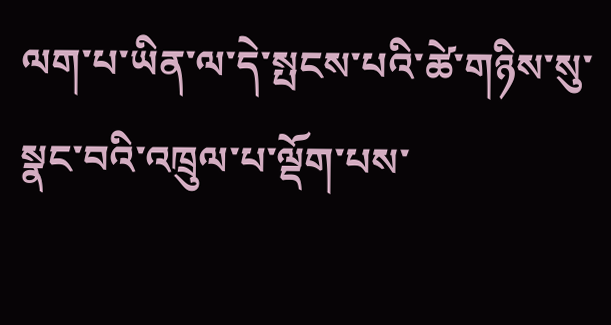ལག་པ་ཡིན་ལ་དེ་སྤངས་པའི་ཚེ་གཉིས་སུ་སྣང་བའི་འཁྲུལ་པ་ལྡོག་པས་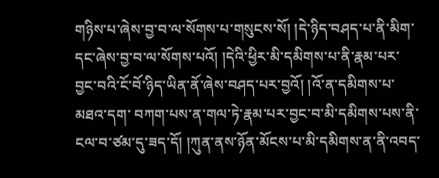གཉིས་པ་ཞེས་བྱ་བ་ལ་སོགས་པ་གསུངས་སོ། །དེ་ཉིད་བཤད་པ་ནི་མིག་དང་ཞེས་བྱ་བ་ལ་སོགས་པའོ། །དེའི་ཕྱིར་མི་དམིགས་པ་ནི་རྣམ་པར་བྱང་བའི་ངོ་བོ་ཉིད་ཡིན་ནོ་ཞེས་བཤད་པར་བྱའོ། །འོ་ན་དམིགས་པ་མཐའ་དག་ བཀག་པས་ན་གལ་ཏེ་རྣམ་པར་བྱང་བ་མི་དམིགས་པས་ནི་ངལ་བ་ཙམ་དུ་ཟད་དོ། །ཀུན་ནས་ཉོན་མོངས་པ་མི་དམིགས་ན་ནི་འབད་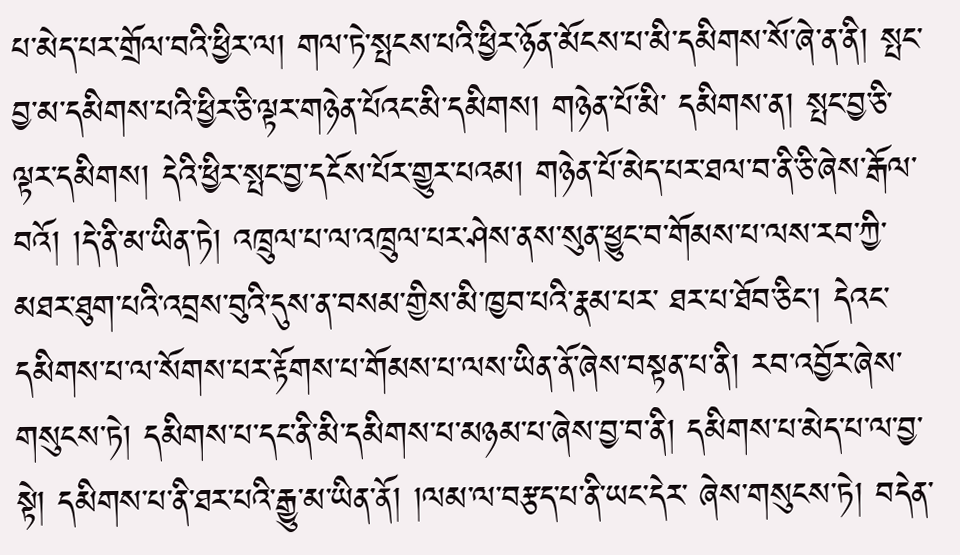པ་མེད་པར་གྲོལ་བའི་ཕྱིར་ལ། གལ་ཏེ་སྤངས་པའི་ཕྱིར་ཉོན་མོངས་པ་མི་དམིགས་སོ་ཞེ་ན་ནི། སྤང་བྱ་མ་དམིགས་པའི་ཕྱིར་ཅི་ལྟར་གཉེན་པོའང་མི་དམིགས། གཉེན་པོ་མི་ དམིགས་ན། སྤང་བྱ་ཅི་ལྟར་དམིགས། དེའི་ཕྱིར་སྤང་བྱ་དངོས་པོར་གྱུར་པའམ། གཉེན་པོ་མེད་པར་ཐལ་བ་ནི་ཅི་ཞེས་རྒོལ་བའོ། །དེ་ནི་མ་ཡིན་ཏེ། འཁྲུལ་པ་ལ་འཁྲུལ་པར་ཤེས་ནས་སུན་ཕྱུང་བ་གོམས་པ་ལས་རབ་ཀྱི་མཐར་ཐུག་པའི་འབྲས་བུའི་དུས་ན་བསམ་གྱིས་མི་ཁྱབ་པའི་རྣམ་པར་ ཐར་པ་ཐོབ་ཅིང་། དེའང་དམིགས་པ་ལ་སོགས་པར་རྟོགས་པ་གོམས་པ་ལས་ཡིན་ནོ་ཞེས་བསྟན་པ་ནི། རབ་འབྱོར་ཞེས་གསུངས་ཏེ། དམིགས་པ་དང་ནི་མི་དམིགས་པ་མཉམ་པ་ཞེས་བྱ་བ་ནི། དམིགས་པ་མེད་པ་ལ་བྱ་སྟེ། དམིགས་པ་ནི་ཐར་པའི་རྒྱུ་མ་ཡིན་ནོ། །ལམ་ལ་བརྩད་པ་ནི་ཡང་དེར་ ཞེས་གསུངས་ཏེ། བདེན་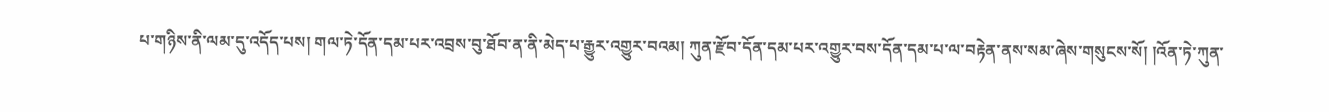པ་གཉིས་ནི་ལམ་དུ་འདོད་པས། གལ་ཏེ་དོན་དམ་པར་འབྲས་བུ་ཐོབ་ན་ནི་མེད་པ་རྒྱུར་འགྱུར་བའམ། ཀུན་རྫོབ་དོན་དམ་པར་འགྱུར་བས་དོན་དམ་པ་ལ་བརྟེན་ནས་སམ་ཞེས་གསུངས་སོ། །འོན་ཏེ་ཀུན་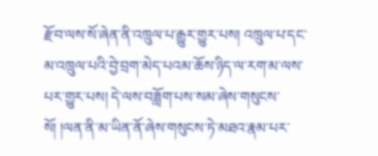རྫོབ་ལས་སོ་ཞེན་ནི་འཁྲུལ་པ་རྒྱུར་གྱུར་པས། འཁྲུལ་པ་དང་ མ་འཁྲུལ་པའི་བྱེ་བྲག་མེད་པའམ་ཆོས་ཉིད་ལ་རག་མ་ལས་པར་གྱུར་པས། དེ་ལས་བཟློག་པས་སམ་ཞེས་གསུངས་སོ། །ལན་ནི་མ་ཡིན་ནོ་ཞེས་གསུངས་ཏེ་མཐའ་རྣམ་པར་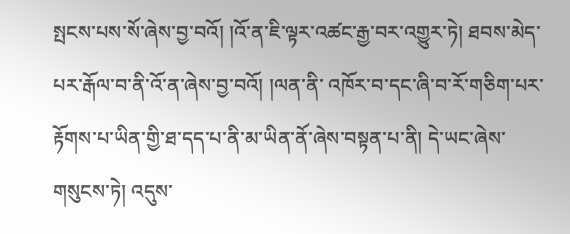སྤངས་པས་སོ་ཞེས་བྱ་བའོ། །འོ་ན་ཇི་ལྟར་འཚང་རྒྱ་བར་འགྱུར་ཏེ། ཐབས་མེད་པར་རྒོལ་བ་ནི་འོ་ན་ཞེས་བྱ་བའོ། །ལན་ནི་ འཁོར་བ་དང་ཞི་བ་རོ་གཅིག་པར་རྟོགས་པ་ཡིན་གྱི་ཐ་དད་པ་ནི་མ་ཡིན་ནོ་ཞེས་བསྟན་པ་ནི། དེ་ཡང་ཞེས་གསུངས་ཏེ། འདུས་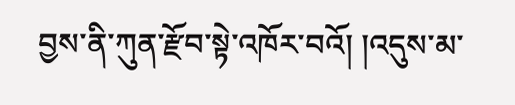བྱས་ནི་ཀུན་རྫོབ་སྟེ་འཁོར་བའོ། །འདུས་མ་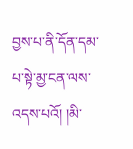བྱས་པ་ནི་དོན་དམ་པ་སྟེ་མྱ་ངན་ལས་འདས་པའོ། །མི་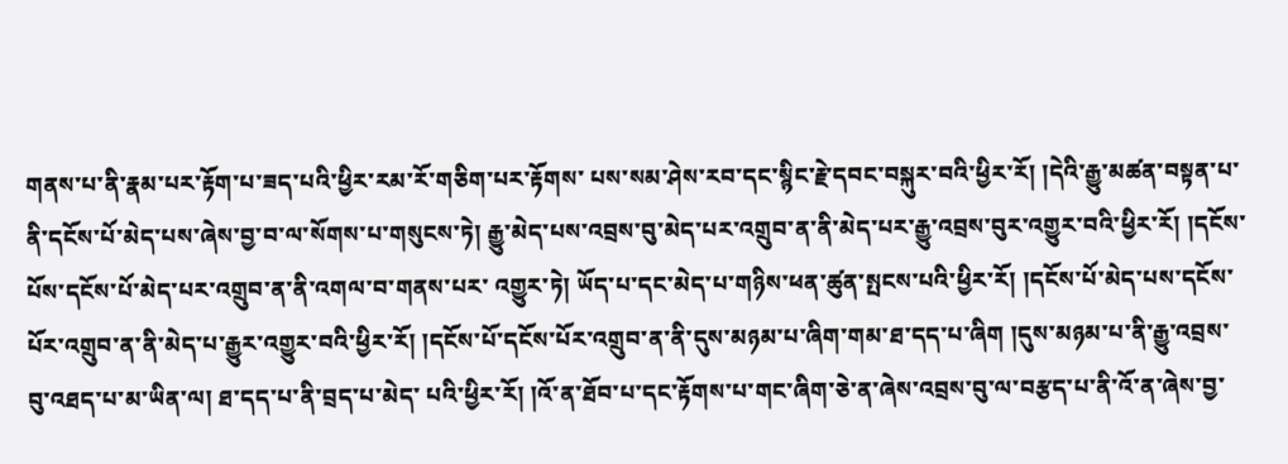གནས་པ་ནི་རྣམ་པར་རྟོག་པ་ཟད་པའི་ཕྱིར་རམ་རོ་གཅིག་པར་རྟོགས་ པས་སམ་ཤེས་རབ་དང་སྙིང་རྗེ་དབང་བསྐུར་བའི་ཕྱིར་རོ། །དེའི་རྒྱུ་མཚན་བསྟན་པ་ནི་དངོས་པོ་མེད་པས་ཞེས་བྱ་བ་ལ་སོགས་པ་གསུངས་ཏེ། རྒྱུ་མེད་པས་འབྲས་བུ་མེད་པར་འགྲུབ་ན་ནི་མེད་པར་རྒྱུ་འབྲས་བུར་འགྱུར་བའི་ཕྱིར་རོ། །དངོས་པོས་དངོས་པོ་མེད་པར་འགྲུབ་ན་ནི་འགལ་བ་གནས་པར་ འགྱུར་ཏེ། ཡོད་པ་དང་མེད་པ་གཉིས་ཕན་ཚུན་སྤངས་པའི་ཕྱིར་རོ། །དངོས་པོ་མེད་པས་དངོས་པོར་འགྲུབ་ན་ནི་མེད་པ་རྒྱུར་འགྱུར་བའི་ཕྱིར་རོ། །དངོས་པོ་དངོས་པོར་འགྲུབ་ན་ནི་དུས་མཉམ་པ་ཞིག་གམ་ཐ་དད་པ་ཞིག །དུས་མཉམ་པ་ནི་རྒྱུ་འབྲས་བུ་འཐད་པ་མ་ཡིན་ལ། ཐ་དད་པ་ནི་བྲད་པ་མེད་ པའི་ཕྱིར་རོ། །འོ་ན་ཐོབ་པ་དང་རྟོགས་པ་གང་ཞིག་ཅེ་ན་ཞེས་འབྲས་བུ་ལ་བརྩད་པ་ནི་འོ་ན་ཞེས་བྱ་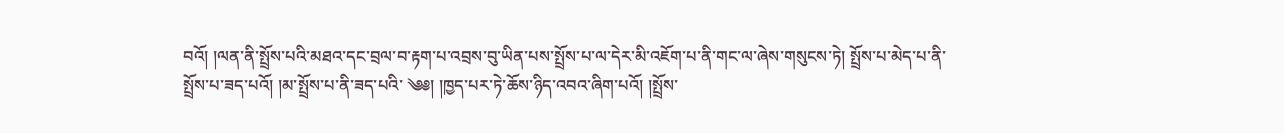བའོ། །ལན་ནི་སྤྲོས་པའི་མཐའ་དང་བྲལ་བ་རྟག་པ་འབྲས་བུ་ཡིན་པས་སྤྲོས་པ་ལ་དེར་མི་འཇོག་པ་ནི་གང་ལ་ཞེས་གསུངས་ཏེ། སྤྲོས་པ་མེད་པ་ནི་སྤྲོས་པ་ཟད་པའོ། །མ་སྤྲོས་པ་ནི་ཟད་པའི་ ༄༅། །ཁྱད་པར་ཏེ་ཆོས་ཉིད་འབའ་ཞིག་པའོ། །སྤྲོས་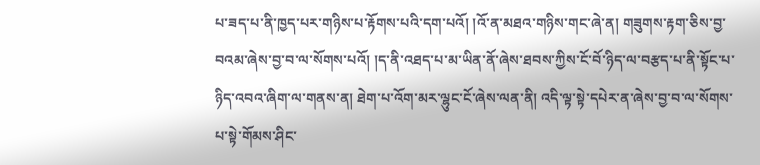པ་ཟད་པ་ནི་ཁྱད་པར་གཉིས་པ་རྟོགས་པའི་དག་པའོ། །འོ་ན་མཐའ་གཉིས་གང་ཞེ་ན། གཟུགས་རྟག་ཅིས་བྱ་བའམ་ཞེས་བྱ་བ་ལ་སོགས་པའོ། །ད་ནི་འཐད་པ་མ་ཡིན་ནོ་ཞེས་ཐབས་ཀྱིས་ངོ་བོ་ཉིད་ལ་བརྩད་པ་ནི་སྟོང་པ་ ཉིད་འབའ་ཞིག་ལ་གནས་ན། ཐེག་པ་འོག་མར་ལྷུང་ངོ་ཞེས་ལན་ནི། འདི་ལྟ་སྟེ་དཔེར་ན་ཞེས་བྱ་བ་ལ་སོགས་པ་སྟེ་གོམས་ཤིང་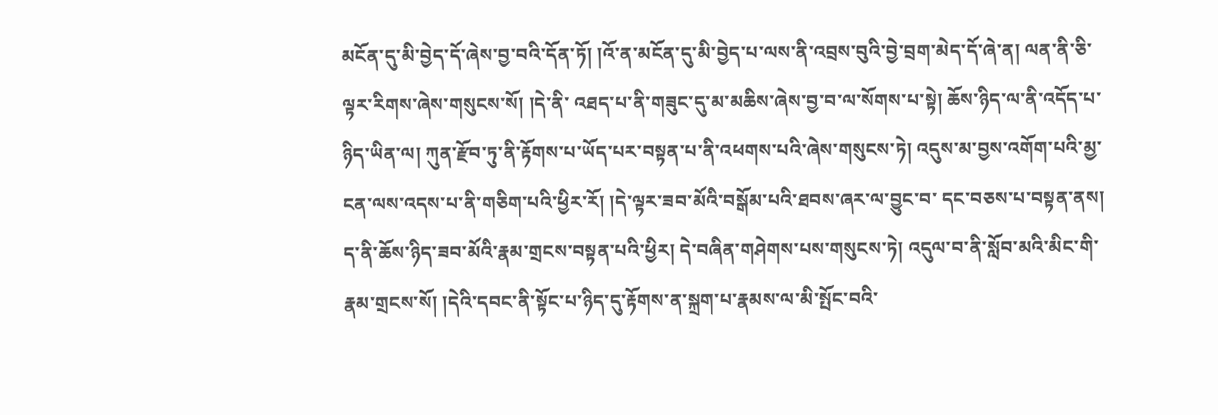མངོན་དུ་མི་བྱེད་དོ་ཞེས་བྱ་བའི་དོན་ཏོ། །འོ་ན་མངོན་དུ་མི་བྱེད་པ་ལས་ནི་འབྲས་བུའི་བྱེ་བྲག་མེད་དོ་ཞེ་ན། ལན་ནི་ཅི་ལྟར་རིགས་ཞེས་གསུངས་སོ། །དེ་ནི་ འཐད་པ་ནི་གཟུང་དུ་མ་མཆིས་ཞེས་བྱ་བ་ལ་སོགས་པ་སྟེ། ཆོས་ཉིད་ལ་ནི་འདོད་པ་ཉིད་ཡིན་ལ། ཀུན་རྫོབ་ཏུ་ནི་རྟོགས་པ་ཡོད་པར་བསྟན་པ་ནི་འཕགས་པའི་ཞེས་གསུངས་ཏེ། འདུས་མ་བྱས་འགོག་པའི་མྱ་ངན་ལས་འདས་པ་ནི་གཅིག་པའི་ཕྱིར་རོ། །དེ་ལྟར་ཟབ་མོའི་བསྒོམ་པའི་ཐབས་ཞར་ལ་བྱུང་བ་ དང་བཅས་པ་བསྟན་ནས། ད་ནི་ཆོས་ཉིད་ཟབ་མོའི་རྣམ་གྲངས་བསྟན་པའི་ཕྱིར། དེ་བཞིན་གཤེགས་པས་གསུངས་ཏེ། འདུལ་བ་ནི་སློབ་མའི་མིང་གི་རྣམ་གྲངས་སོ། །དེའི་དབང་ནི་སྟོང་པ་ཉིད་དུ་རྟོགས་ན་སྐྲག་པ་རྣམས་ལ་མི་སྤོང་བའི་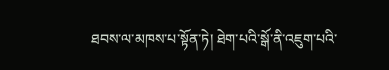ཐབས་ལ་མཁས་པ་སྟོན་ཏེ། ཐེག་པའི་སྒོ་ནི་འཇུག་པའི་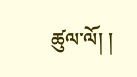ཚུལ་ལོ། །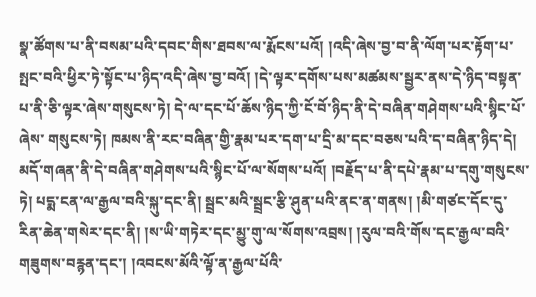སྣ་ཚོགས་པ་ནི་བསམ་པའི་དབང་གིས་ཐབས་ལ་རྨོངས་པའོ། །འདི་ཞེས་བྱ་བ་ནི་ལོག་པར་རྟོག་པ་སྤང་བའི་ཕྱིར་ཏེ་སྟོང་པ་ཉིད་འདི་ཞེས་བྱ་བའོ། །དེ་ལྟར་དགོས་པས་མཚམས་སྦྱར་ནས་དེ་ཉིད་བསྟན་པ་ནི་ཅི་ལྟར་ཞེས་གསུངས་ཏེ། དེ་ལ་དང་པོ་ཆོས་ཉིད་ཀྱི་ངོ་བོ་ཉིད་ནི་དེ་བཞིན་གཤེགས་པའི་སྙིང་པོ་ཞེས་ གསུངས་ཏེ། ཁམས་ནི་རང་བཞིན་གྱི་རྣམ་པར་དག་པ་དྲི་མ་དང་བཅས་པའི་ད་བཞིན་ཉིད་དེ། མདོ་གཞན་ནི་དེ་བཞིན་གཤེགས་པའི་སྙིང་པོ་ལ་སོགས་པའོ། །བརྗོད་པ་ནི་དཔེ་རྣམ་པ་དགུ་གསུངས་ཏེ། པདྨ་ངན་ལ་རྒྱལ་བའི་སྐུ་དང་ནི། སྦྲང་མའི་སྦྲང་རྩི་ཤུན་པའི་ནང་ན་གནས། །མི་གཙང་དོང་དུ་ རིན་ཆེན་གསེར་དང་ནི། །ས་ཡི་གཏེར་དང་མྱུ་གུ་ལ་སོགས་འབྲས། །རུལ་བའི་གོས་དང་རྒྱལ་བའི་གཟུགས་བརྙན་དང་། །འབངས་མོའི་ལྟོ་ན་རྒྱལ་པོའི་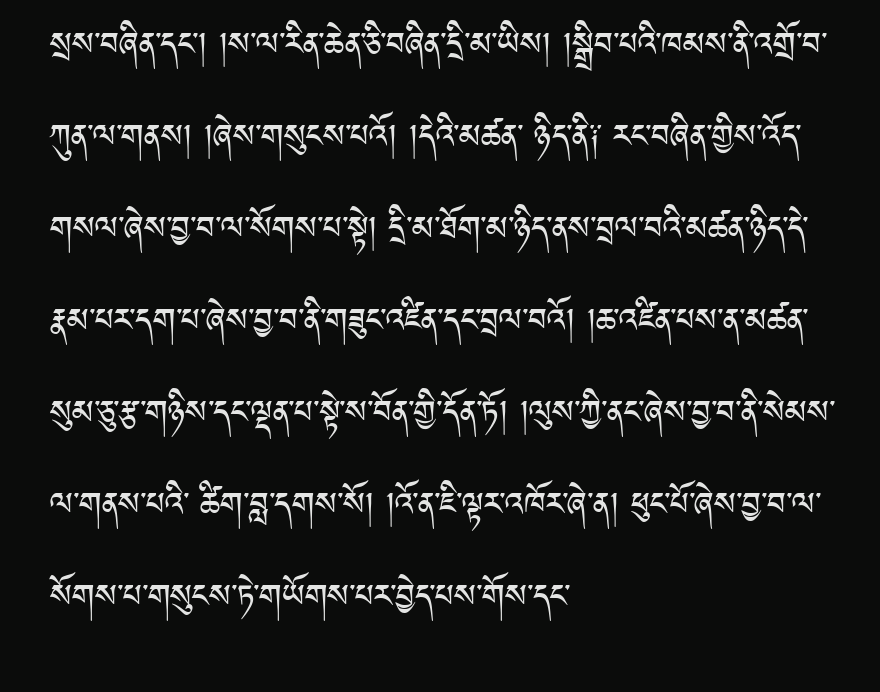སྲས་བཞིན་དང་། །ས་ལ་རིན་ཆེན་ཅི་བཞིན་དྲི་མ་ཡིས། །སྒྲིབ་པའི་ཁམས་ནི་འགྲོ་བ་ཀུན་ལ་གནས། །ཞེས་གསུངས་པའོ། །དེའི་མཚན་ ཉིད་ནི༑ རང་བཞིན་གྱིས་འོད་གསལ་ཞེས་བྱ་བ་ལ་སོགས་པ་སྟེ། དྲི་མ་ཐོག་མ་ཉིད་ནས་བྲལ་བའི་མཚན་ཉིད་དེ་རྣམ་པར་དག་པ་ཞེས་བྱ་བ་ནི་གཟུང་འཛིན་དང་བྲལ་བའོ། །ཆ་འཛིན་པས་ན་མཚན་སུམ་ཅུ་རྩ་གཉིས་དང་ལྡན་པ་སྟེ་ས་བོན་གྱི་དོན་ཏོ། །ལུས་ཀྱི་ནང་ཞེས་བྱ་བ་ནི་སེམས་ལ་གནས་པའི་ ཚིག་བླ་དགས་སོ། །འོ་ན་ཇི་ལྟར་འཁོར་ཞེ་ན། ཕུང་པོ་ཞེས་བྱ་བ་ལ་སོགས་པ་གསུངས་ཏེ་གཡོགས་པར་བྱེད་པས་གོས་དང་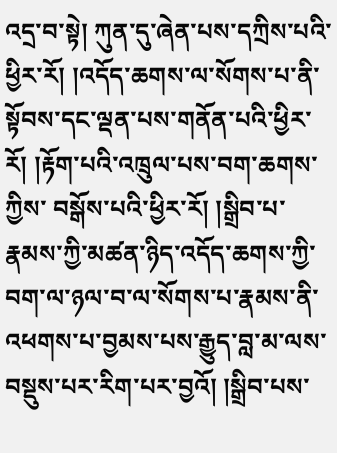འདྲ་བ་སྟེ། ཀུན་དུ་ཞེན་པས་དཀྲིས་པའི་ཕྱིར་རོ། །འདོད་ཆགས་ལ་སོགས་པ་ནི་སྟོབས་དང་ལྡན་པས་གནོན་པའི་ཕྱིར་རོ། །རྟོག་པའི་འཁྲུལ་པས་བག་ཆགས་ཀྱིས་ བསྒོས་པའི་ཕྱིར་རོ། །སྒྲིབ་པ་རྣམས་ཀྱི་མཚན་ཉིད་འདོད་ཆགས་ཀྱི་བག་ལ་ཉལ་བ་ལ་སོགས་པ་རྣམས་ནི་འཕགས་པ་བྱམས་པས་རྒྱུད་བླ་མ་ལས་བསྡུས་པར་རིག་པར་བྱའོ། །སྒྲིབ་པས་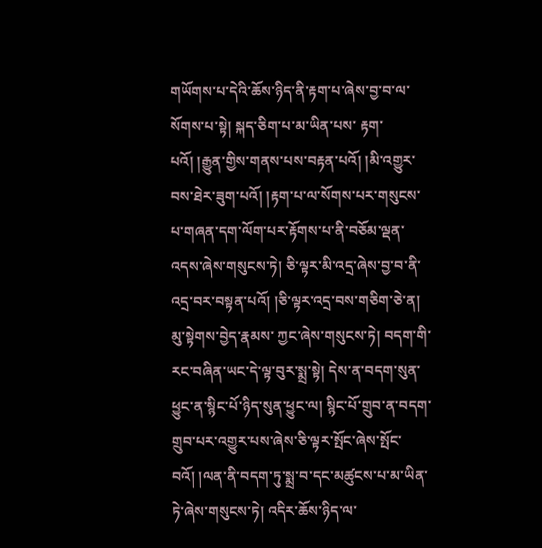གཡོགས་པ་དེའི་ཆོས་ཉིད་ནི་རྟག་པ་ཞེས་བྱ་བ་ལ་སོགས་པ་སྟེ། སྐད་ཅིག་པ་མ་ཡིན་པས་ རྟག་པའོ། །རྒྱུན་གྱིས་གནས་པས་བརྟན་པའོ། །མི་འགྱུར་བས་ཐེར་ཟུག་པའོ། །རྟག་པ་ལ་སོགས་པར་གསུངས་པ་གཞན་དག་ལོག་པར་རྟོགས་པ་ནི་བཅོམ་ལྡན་འདས་ཞེས་གསུངས་ཏེ། ཅི་ལྟར་མི་འདྲ་ཞེས་བྱ་བ་ནི་འདྲ་བར་བསྟན་པའོ། །ཅི་ལྟར་འདྲ་བས་གཅིག་ཅེ་ན། མུ་སྟེགས་བྱེད་རྣམས་ ཀྱང་ཞེས་གསུངས་ཏེ། བདག་གི་རང་བཞིན་ཡང་དེ་ལྟ་བུར་སྨྲ་སྟེ། དེས་ན་བདག་སུན་ཕྱུང་ན་སྙིང་པོ་ཉིད་སུན་ཕྱུང་ལ། སྙིང་པོ་གྲུབ་ན་བདག་གྲུབ་པར་འགྱུར་པས་ཞེས་ཅི་ལྟར་སྤོང་ཞེས་སྤོང་བའོ། །ལན་ནི་བདག་ཏུ་སྨྲ་བ་དང་མཚུངས་པ་མ་ཡིན་ཏེ་ཞེས་གསུངས་ཏེ། འདིར་ཆོས་ཉིད་ལ་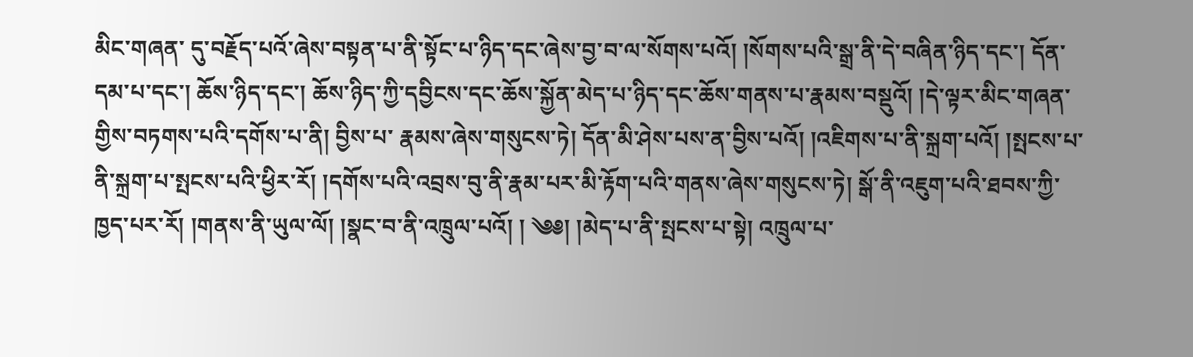མིང་གཞན་ དུ་བརྗོད་པའོ་ཞེས་བསྟན་པ་ནི་སྟོང་པ་ཉིད་དང་ཞེས་བྱ་བ་ལ་སོགས་པའོ། །སོགས་པའི་སྒྲ་ནི་དེ་བཞིན་ཉིད་དང་། དོན་དམ་པ་དང་། ཆོས་ཉིད་དང་། ཆོས་ཉིད་ཀྱི་དབྱིངས་དང་ཆོས་སྐྱོན་མེད་པ་ཉིད་དང་ཆོས་གནས་པ་རྣམས་བསྡུའོ། །དེ་ལྟར་མིང་གཞན་གྱིས་བཏགས་པའི་དགོས་པ་ནི། བྱིས་པ་ རྣམས་ཞེས་གསུངས་ཏེ། དོན་མི་ཤེས་པས་ན་བྱིས་པའོ། །འཇིགས་པ་ནི་སྐྲག་པའོ། །སྤངས་པ་ནི་སྐྲག་པ་སྤངས་པའི་ཕྱིར་རོ། །དགོས་པའི་འབྲས་བུ་ནི་རྣམ་པར་མི་རྟོག་པའི་གནས་ཞེས་གསུངས་ཏེ། སྒོ་ནི་འཇུག་པའི་ཐབས་ཀྱི་ཁྱད་པར་རོ། །གནས་ནི་ཡུལ་ལོ། །སྣང་བ་ནི་འཁྲུལ་པའོ། ། ༄༅། །མེད་པ་ནི་སྤངས་པ་སྟེ། འཁྲུལ་པ་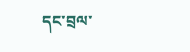དང་བྲལ་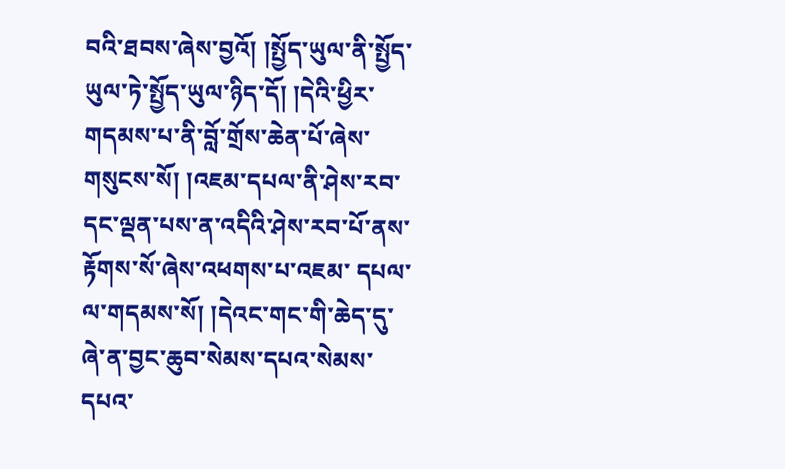བའི་ཐབས་ཞེས་བྱའོ། །སྤྱོད་ཡུལ་ནི་སྤྱོད་ཡུལ་ཏེ་སྤྱོད་ཡུལ་ཉིད་དོ། །དེའི་ཕྱིར་གདམས་པ་ནི་བློ་གྲོས་ཆེན་པོ་ཞེས་གསུངས་སོ། །འཇམ་དཔལ་ནི་ཤེས་རབ་དང་ལྡན་པས་ན་འདིའི་ཤེས་རབ་པོ་ནས་རྟོགས་སོ་ཞེས་འཕགས་པ་འཇམ་ དཔལ་ལ་གདམས་སོ། །དེའང་གང་གི་ཆེད་དུ་ཞེ་ན་བྱང་ཆུབ་སེམས་དཔའ་སེམས་དཔའ་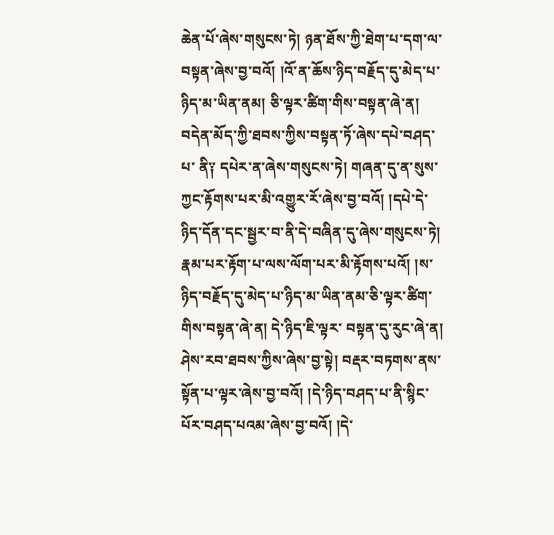ཆེན་པོ་ཞེས་གསུངས་ཏེ། ཉན་ཐོས་ཀྱི་ཐེག་པ་དག་ལ་བསྟན་ཞེས་བྱ་བའོ། །འོ་ན་ཆོས་ཉིད་བརྗོད་དུ་མེད་པ་ཉིད་མ་ཡིན་ནམ། ཅི་ལྟར་ཚིག་གིས་བསྟན་ཞེ་ན། བདེན་མོད་ཀྱི་ཐབས་ཀྱིས་བསྟན་ཏོ་ཞེས་དཔེ་བཤད་པ་ ནི༑ དཔེར་ན་ཞེས་གསུངས་ཏེ། གཞན་དུ་ན་སུས་ཀྱང་རྟོགས་པར་མི་འགྱུར་རོ་ཞེས་བྱ་བའོ། །དཔེ་དེ་ཉིད་དོན་དང་སྦྱར་བ་ནི་དེ་བཞིན་དུ་ཞེས་གསུངས་ཏེ། རྣམ་པར་རྟོག་པ་ལས་ལོག་པར་མི་རྟོགས་པའོ། །ས་ཉིད་བརྗོད་དུ་མེད་པ་ཉིད་མ་ཡིན་ནམ་ཅི་ལྟར་ཚིག་གིས་བསྟན་ཞེ་ན། དེ་ཉིད་ཇི་ལྟར་ བསྟན་དུ་རུང་ཞེ་ན། ཤེས་རབ་ཐབས་ཀྱིས་ཞེས་བྱ་སྟེ། བརྡར་བཏགས་ནས་སྟོན་པ་ལྟར་ཞེས་བྱ་བའོ། །དེ་ཉིད་བཤད་པ་ནི་སྙིང་པོར་བཤད་པའམ་ཞེས་བྱ་བའོ། །དེ་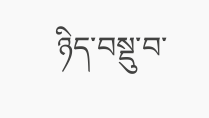ཉིད་བསྡུ་བ་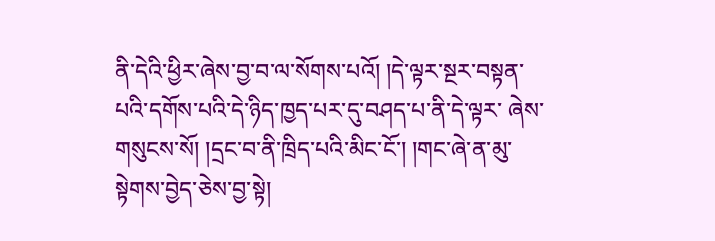ནི་དེའི་ཕྱིར་ཞེས་བྱ་བ་ལ་སོགས་པའོ། །དེ་ལྟར་སྔར་བསྟན་པའི་དགོས་པའི་དེ་ཉིད་ཁྱད་པར་དུ་བཤད་པ་ནི་དེ་ལྟར་ ཞེས་གསུངས་སོ། །དྲང་བ་ནི་ཁྲིད་པའི་མིང་ངོ་། །གང་ཞེ་ན་མུ་སྟེགས་བྱེད་ཅེས་བྱ་སྟེ།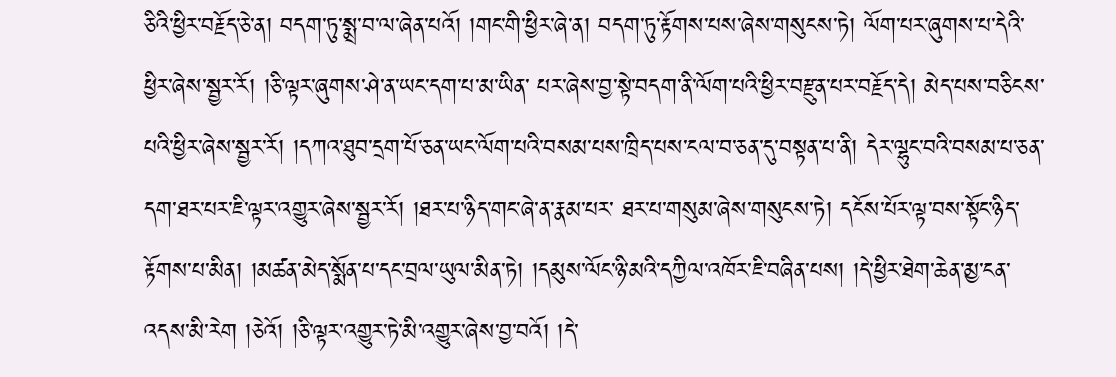ཅིའི་ཕྱིར་བརྗོད་ཅེ་ན། བདག་ཏུ་སྨྲ་བ་ལ་ཞེན་པའོ། །གང་གི་ཕྱིར་ཞེ་ན། བདག་ཏུ་རྟོགས་པས་ཞེས་གསུངས་ཏེ། ལོག་པར་ཞུགས་པ་དེའི་ཕྱིར་ཞེས་སྦྱར་རོ། །ཅི་ལྟར་ཞུགས་ཤེ་ན་ཡང་དག་པ་མ་ཡིན་ པར་ཞེས་བྱ་སྟེ་བདག་ནི་ལོག་པའི་ཕྱིར་བརྫུན་པར་བརྗོད་དེ། མེད་པས་བཅིངས་པའི་ཕྱིར་ཞེས་སྦྱར་རོ། །དཀའ་ཐུབ་དྲག་པོ་ཅན་ཡང་ལོག་པའི་བསམ་པས་ཁྲིད་པས་ངལ་བ་ཅན་དུ་བསྟན་པ་ནི། དེར་ལྷུང་བའི་བསམ་པ་ཅན་དག་ཐར་པར་ཇི་ལྟར་འགྱུར་ཞེས་སྦྱར་རོ། །ཐར་པ་ཉིད་གང་ཞེ་ན་རྣམ་པར་ ཐར་པ་གསུམ་ཞེས་གསུངས་ཏེ། དངོས་པོར་ལྟ་བས་སྟོང་ཉིད་རྟོགས་པ་མིན། །མཚན་མེད་སྨོན་པ་དང་བྲལ་ཡུལ་མིན་ཏེ། །དམུས་ལོང་ཉི་མའི་དཀྱིལ་འཁོར་ཇི་བཞིན་པས། །དེ་ཕྱིར་ཐེག་ཆེན་མྱ་ངན་འདས་མི་རེག །ཅེའོ། །ཅི་ལྟར་འགྱུར་ཏེ་མི་འགྱུར་ཞེས་བྱ་བའོ། །དེ་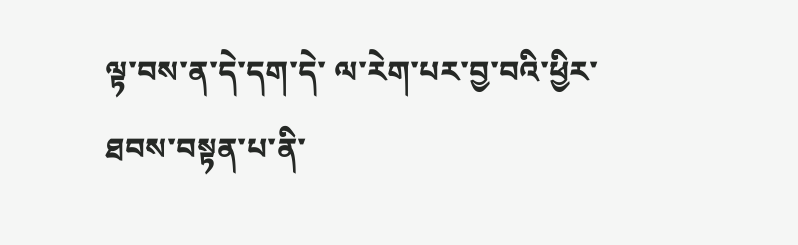ལྟ་བས་ན་དེ་དག་དེ་ ལ་རེག་པར་བྱ་བའི་ཕྱིར་ཐབས་བསྟན་པ་ནི་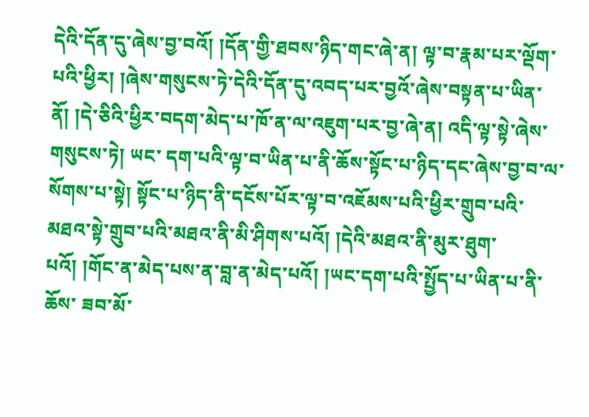དེའི་དོན་དུ་ཞེས་བྱ་བའོ། །དོན་གྱི་ཐབས་ཉིད་གང་ཞེ་ན། ལྟ་བ་རྣམ་པར་ལྡོག་པའི་ཕྱིར། །ཞེས་གསུངས་ཏེ་དེའི་དོན་དུ་འབད་པར་བྱའོ་ཞེས་བསྟན་པ་ཡིན་ནོ། །དེ་ཅིའི་ཕྱིར་བདག་མེད་པ་ཁོ་ན་ལ་འཇུག་པར་བྱ་ཞེ་ན། འདི་ལྟ་སྟེ་ཞེས་གསུངས་ཏེ། ཡང་ དག་པའི་ལྟ་བ་ཡིན་པ་ནི་ཆོས་སྟོང་པ་ཉིད་དང་ཞེས་བྱ་བ་ལ་སོགས་པ་སྟེ། སྟོང་པ་ཉིད་ནི་དངོས་པོར་ལྟ་བ་འཇོམས་པའི་ཕྱིར་གྲུབ་པའི་མཐའ་སྟེ་གྲུབ་པའི་མཐའ་ནི་མི་ཤིགས་པའོ། །དེའི་མཐའ་ནི་མུར་ཐུག་པའོ། །གོང་ན་མེད་པས་ན་བླ་ན་མེད་པའོ། །ཡང་དག་པའི་སྤྱོད་པ་ཡིན་པ་ནི་ཆོས་ ཟབ་མོ་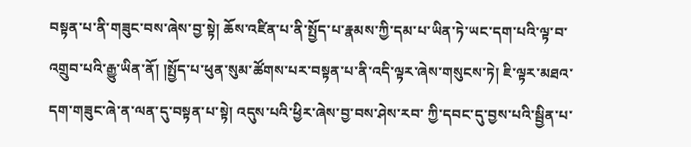བསྟན་པ་ནི་གཟུང་བས་ཞེས་བྱ་སྟེ། ཆོས་འཛིན་པ་ནི་སྤྱོད་པ་རྣམས་ཀྱི་དམ་པ་ཡིན་ཏེ་ཡང་དག་པའི་ལྟ་བ་འགྲུབ་པའི་རྒྱུ་ཡིན་ནོ། །སྤྱོད་པ་ཕུན་སུམ་ཚོགས་པར་བསྟན་པ་ནི་འདི་ལྟར་ཞེས་གསུངས་ཏེ། ཇི་ལྟར་མཐའ་དག་གཟུང་ཞེ་ན་ལན་དུ་བསྟན་པ་སྟེ། འདུས་པའི་ཕྱིར་ཞེས་བྱ་བས་ཤེས་རབ་ ཀྱི་དབང་དུ་བྱས་པའི་སྦྱིན་པ་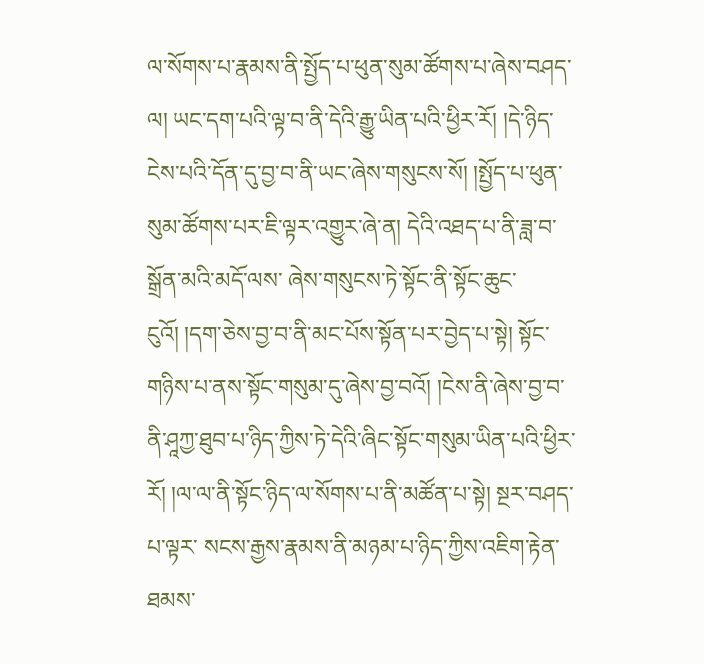ལ་སོགས་པ་རྣམས་ནི་སྤྱོད་པ་ཕུན་སུམ་ཚོགས་པ་ཞེས་བཤད་ལ། ཡང་དག་པའི་ལྟ་བ་ནི་དེའི་རྒྱུ་ཡིན་པའི་ཕྱིར་རོ། །དེ་ཉིད་ངེས་པའི་དོན་དུ་བྱ་བ་ནི་ཡང་ཞེས་གསུངས་སོ། །སྤྱོད་པ་ཕུན་སུམ་ཚོགས་པར་ཇི་ལྟར་འགྱུར་ཞེ་ན། དེའི་འཐད་པ་ནི་ཟླ་བ་སྒྲོན་མའི་མདོ་ལས་ ཞེས་གསུངས་ཏེ་སྟོང་ནི་སྟོང་ཆུང་ངུའོ། །དག་ཅེས་བྱ་བ་ནི་མང་པོས་སྟོན་པར་བྱེད་པ་སྟེ། སྟོང་གཉིས་པ་ནས་སྟོང་གསུམ་དུ་ཞེས་བྱ་བའོ། །ངེས་ནི་ཞེས་བྱ་བ་ནི་ཤཱཀྱ་ཐུབ་པ་ཉིད་ཀྱིས་ཏེ་དེའི་ཞིང་སྟོང་གསུམ་ཡིན་པའི་ཕྱིར་རོ། །ལ་ལ་ནི་སྟོང་ཉིད་ལ་སོགས་པ་ནི་མཚོན་པ་སྟེ། སྔར་བཤད་པ་ལྟར་ སངས་རྒྱས་རྣམས་ནི་མཉམ་པ་ཉིད་ཀྱིས་འཇིག་རྟེན་ཐམས་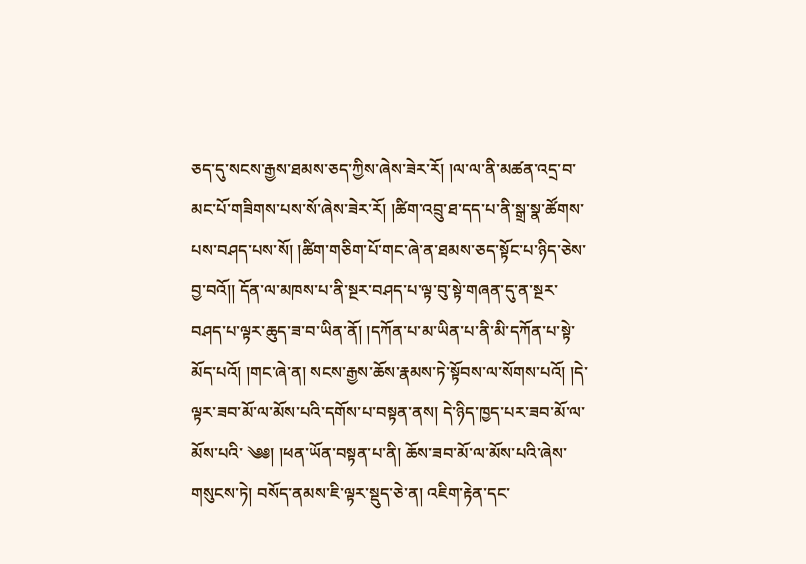ཅད་དུ་སངས་རྒྱས་ཐམས་ཅད་ཀྱིས་ཞེས་ཟེར་རོ། །ལ་ལ་ནི་མཚན་འདྲ་བ་མང་པོ་གཟིགས་པས་སོ་ཞེས་ཟེར་རོ། །ཚིག་འབྲུ་ཐ་དད་པ་ནི་སྒྲ་སྣ་ཚོགས་པས་བཤད་པས་སོ། །ཚིག་གཅིག་པོ་གང་ཞེ་ན་ཐམས་ཅད་སྟོང་པ་ཉིད་ཅེས་བྱ་བའོ།། དོན་ལ་མཁས་པ་ནི་སྔར་བཤད་པ་ལྟ་བུ་སྟེ་གཞན་དུ་ན་སྔར་བཤད་པ་ལྟར་ཆུད་ཟ་བ་ཡིན་ནོ། །དཀོན་པ་མ་ཡིན་པ་ནི་མི་དཀོན་པ་སྟེ་མོད་པའོ། །གང་ཞེ་ན། སངས་རྒྱས་ཆོས་རྣམས་ཏེ་སྟོབས་ལ་སོགས་པའོ། །དེ་ལྟར་ཟབ་མོ་ལ་མོས་པའི་དགོས་པ་བསྟན་ནས། དེ་ཉིད་ཁྱད་པར་ཟབ་མོ་ལ་མོས་པའི་ ༄༅། །ཕན་ཡོན་བསྟན་པ་ནི། ཆོས་ཟབ་མོ་ལ་མོས་པའི་ཞེས་གསུངས་ཏེ། བསོད་ནམས་ཇི་ལྟར་སྡུད་ཅེ་ན། འཇིག་རྟེན་དང་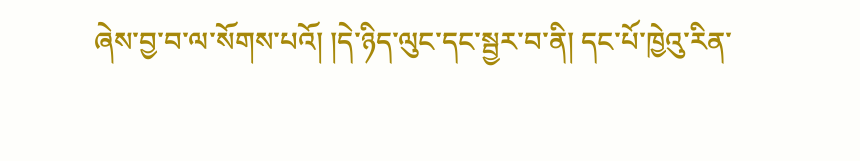ཞེས་བྱ་བ་ལ་སོགས་པའོ། །དེ་ཉིད་ལུང་དང་སྦྱར་བ་ནི། དང་པོ་ཁྱེའུ་རིན་